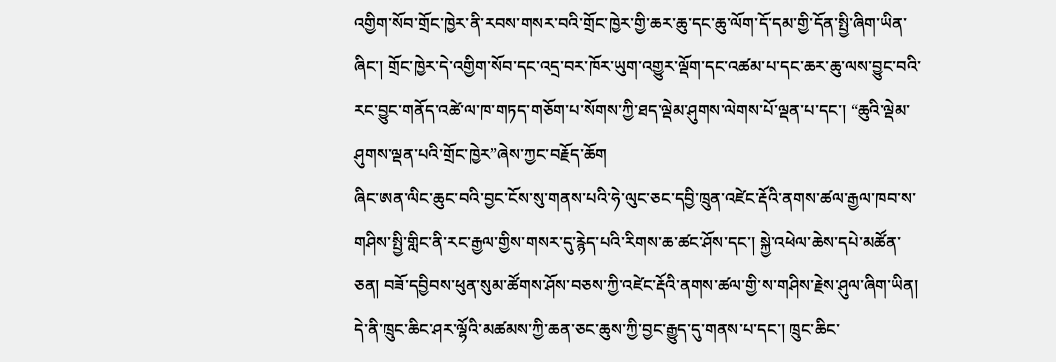འགྱིག་སོབ་གྲོང་ཁྱེར་ནི་རབས་གསར་བའི་གྲོང་ཁྱེར་གྱི་ཆར་ཆུ་དང་ཆུ་ལོག་དོ་དམ་གྱི་དོན་སྤྱི་ཞིག་ཡིན་ཞིང་། གྲོང་ཁྱེར་དེ་འགྱིག་སོབ་དང་འདྲ་བར་ཁོར་ཡུག་འགྱུར་ལྡོག་དང་འཚམ་པ་དང་ཆར་ཆུ་ལས་བྱུང་བའི་རང་བྱུང་གནོད་འཚེ་ལ་ཁ་གཏད་གཅོག་པ་སོགས་ཀྱི་ཐད་ལྡེམ་ཤུགས་ལེགས་པོ་ལྡན་པ་དང་། “ཆུའི་ལྡེམ་ཤུགས་ལྡན་པའི་གྲོང་ཁྱེར”ཞེས་ཀྱང་བརྗོད་ཆོག
ཞིང་ཨན་ལིང་ཆུང་བའི་བྱང་ངོས་སུ་གནས་པའི་ཧེ་ལུང་ཅང་དབྱི་ཁྲུན་འཛེང་རྡོའི་ནགས་ཚལ་རྒྱལ་ཁབ་ས་གཤིས་སྤྱི་གླིང་ནི་རང་རྒྱལ་གྱིས་གསར་དུ་རྙེད་པའི་རིགས་ཆ་ཚང་ཤོས་དང་། སྐྱེ་འཕེལ་ཆེས་དཔེ་མཚོན་ཅན། བཟོ་དབྱིབས་ཕུན་སུམ་ཚོགས་ཤོས་བཅས་ཀྱི་འཛེང་རྡོའི་ནགས་ཚལ་གྱི་ས་གཤིས་རྗེས་ཤུལ་ཞིག་ཡིན།
དེ་ནི་ཁྲུང་ཆིང་ཤར་ལྷོའི་མཚམས་ཀྱི་ཆན་ཅང་ཆུས་ཀྱི་བྱང་རྒྱུད་དུ་གནས་པ་དང་། ཁྲུང་ཆིང་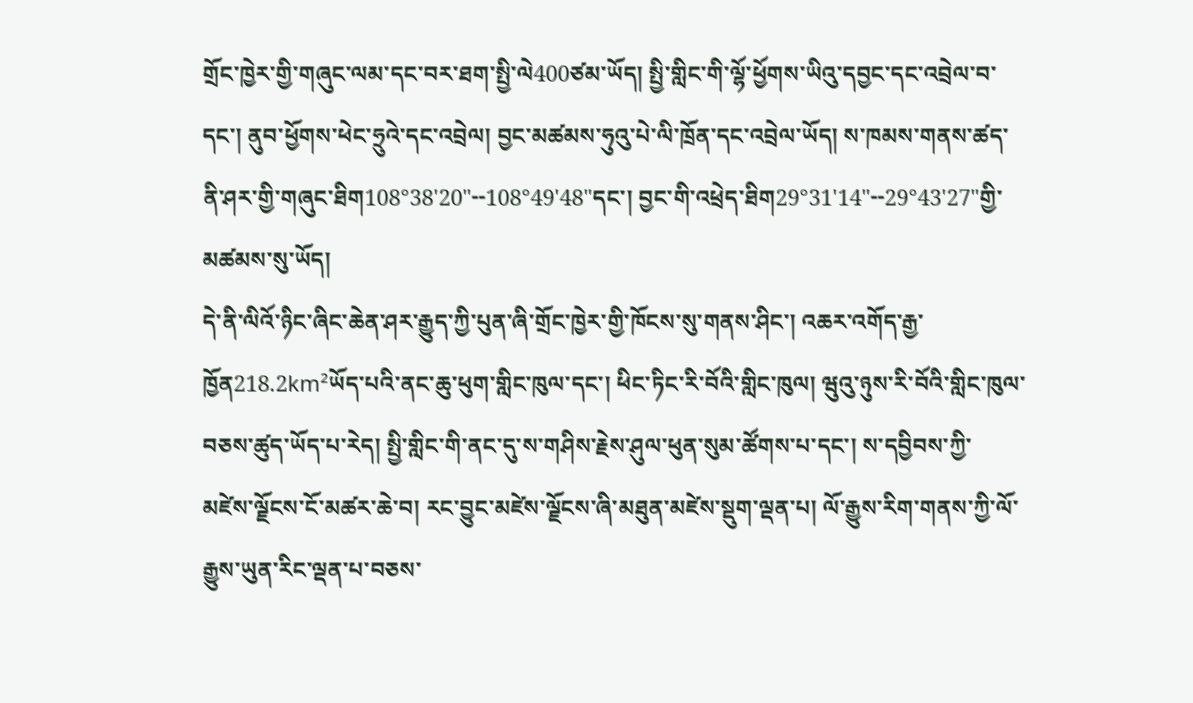གྲོང་ཁྱེར་གྱི་གཞུང་ལམ་དང་བར་ཐག་སྤྱི་ལེ400ཙམ་ཡོད། སྤྱི་གླིང་གི་ལྷོ་ཕྱོགས་ཡིའུ་དབྱང་དང་འབྲེལ་བ་དང་། ནུབ་ཕྱོགས་ཕེང་ཧྲུའེ་དང་འབྲེལ། བྱང་མཚམས་ཧུའུ་པེ་ལི་ཁྲོན་དང་འབྲེལ་ཡོད། ས་ཁམས་གནས་ཚད་ནི་ཤར་གྱི་གཞུང་ཐིག108°38'20"--108°49'48"དང་། བྱང་གི་འཕྲེད་ཐིག29°31'14"--29°43'27"གྱི་མཚམས་སུ་ཡོད།
དེ་ནི་ལིའོ་ཉིང་ཞིང་ཆེན་ཤར་རྒྱུད་ཀྱི་པུན་ཞི་གྲོང་ཁྱེར་གྱི་ཁོངས་སུ་གནས་ཤིང་། འཆར་འགོད་རྒྱ་ཁྱོན218.2km²ཡོད་པའི་ནང་ཆུ་ཕུག་གླིང་ཁུལ་དང་། ཕིང་ཏིང་རི་བོའི་གླིང་ཁུལ། ཝུའུ་ཉུས་རི་བོའི་གླིང་ཁུལ་བཅས་ཚུད་ཡོད་པ་རེད། སྤྱི་གླིང་གི་ནང་དུ་ས་གཤིས་རྗེས་ཤུལ་ཕུན་སུམ་ཚོགས་པ་དང་། ས་དབྱིབས་ཀྱི་མཛེས་ལྗོངས་ངོ་མཚར་ཆེ་བ། རང་བྱུང་མཛེས་ལྗོངས་ཞི་མཐུན་མཛེས་སྡུག་ལྡན་པ། ལོ་རྒྱུས་རིག་གནས་ཀྱི་ལོ་རྒྱུས་ཡུན་རིང་ལྡན་པ་བཅས་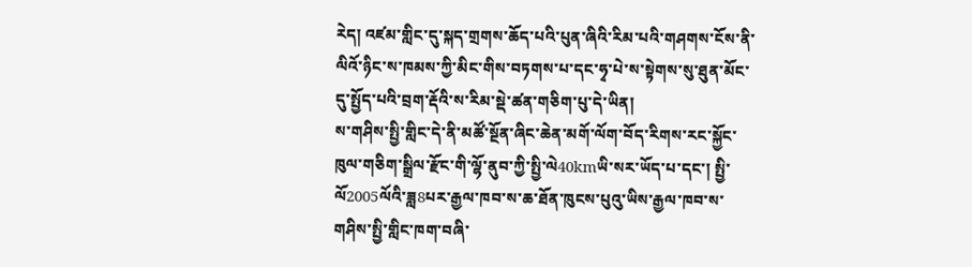རེད། འཛམ་གླིང་དུ་སྐད་གྲགས་ཆོད་པའི་པུན་ཞིའི་རིམ་པའི་གཤགས་ངོས་ནི་ལིའོ་ཉིང་ས་ཁམས་ཀྱི་མིང་གིས་བཏགས་པ་དང་ཧྭ་པེ་ས་སྟེགས་སུ་ཐུན་མོང་དུ་སྤྱོད་པའི་བྲག་རྡོའི་ས་རིམ་སྡེ་ཚན་གཅིག་པུ་དེ་ཡིན།
ས་གཤིས་སྤྱི་གླིང་དེ་ནི་མཚོ་སྔོན་ཞིང་ཆེན་མགོ་ལོག་བོད་རིགས་རང་སྐྱོང་ཁུལ་གཅིག་སྒྲིལ་རྫོང་གི་ལྷོ་ནུབ་ཀྱི་སྤྱི་ལེ40kmཡི་སར་ཡོད་པ་དང་། སྤྱི་ལོ2005ལོའི་ཟླ8པར་རྒྱལ་ཁབ་ས་ཆ་ཐོན་ཁུངས་པུའུ་ཡིས་རྒྱལ་ཁབ་ས་གཤིས་སྤྱི་གླིང་ཁག་བཞི་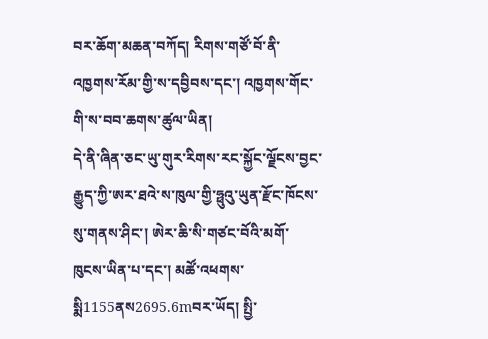བར་ཆོག་མཆན་བཀོད། རིགས་གཙོ་བོ་ནི་འཁྱགས་རོམ་གྱི་ས་དབྱིབས་དང་། འཁྱགས་གོང་གི་ས་བབ་ཆགས་ཚུལ་ཡིན།
དེ་ནི་ཞིན་ཅང་ཡུ་གུར་རིགས་རང་སྐྱོང་ལྗོངས་བྱང་རྒྱུད་ཀྱི་ཨར་ཐའེ་ས་ཁུལ་གྱི་ཧྥུའུ་ཡུན་རྫོང་ཁོངས་སུ་གནས་ཤིང་། ཨེར་ཆི་སི་གཙང་བོའི་མགོ་ཁུངས་ཡིན་པ་དང་། མཚོ་འཕགས་སྨི1155ནས2695.6mབར་ཡོད། སྤྱི་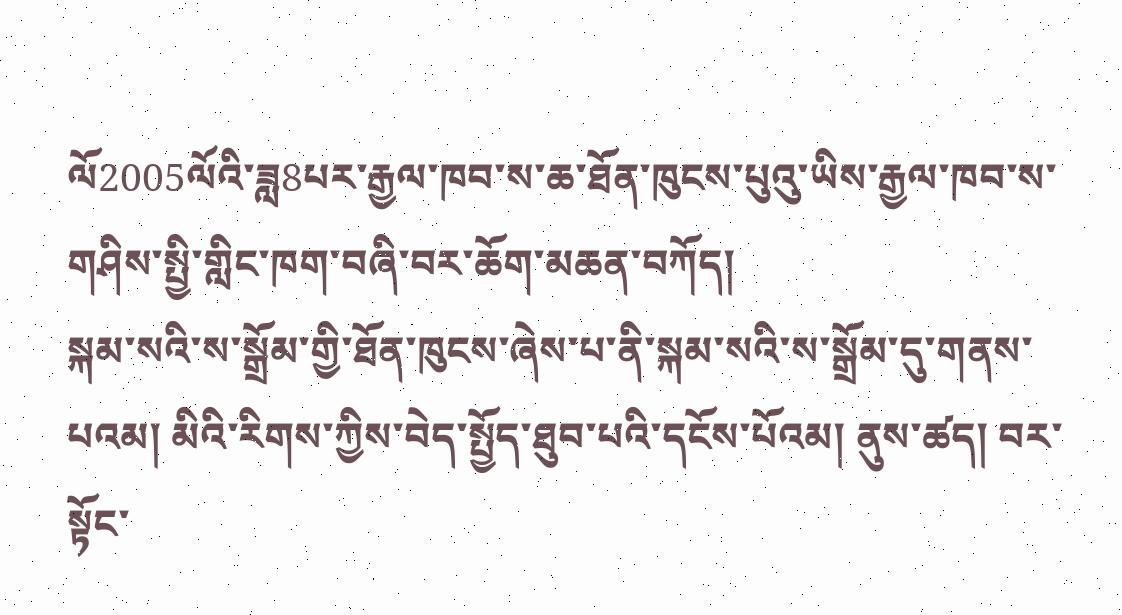ལོ2005ལོའི་ཟླ8པར་རྒྱལ་ཁབ་ས་ཆ་ཐོན་ཁུངས་པུའུ་ཡིས་རྒྱལ་ཁབ་ས་གཤིས་སྤྱི་གླིང་ཁག་བཞི་བར་ཆོག་མཆན་བཀོད།
སྐམ་སའི་ས་སྒྲོམ་གྱི་ཐོན་ཁུངས་ཞེས་པ་ནི་སྐམ་སའི་ས་སྒྲོམ་དུ་གནས་པའམ། མིའི་རིགས་ཀྱིས་བེད་སྤྱོད་ཐུབ་པའི་དངོས་པོའམ། ནུས་ཚད། བར་སྟོང་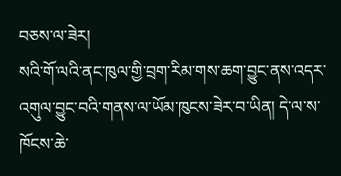བཅས་ལ་ཟེར།
སའི་གོ་ལའི་ནང་ཁུལ་གྱི་བྲག་རིམ་གས་ཆག་བྱུང་ནས་འདར་འགུལ་བྱུང་བའི་གནས་ལ་ཡོམ་ཁུངས་ཟེར་བ་ཡིན། དེ་ལ་ས་ཁོངས་ཆེ་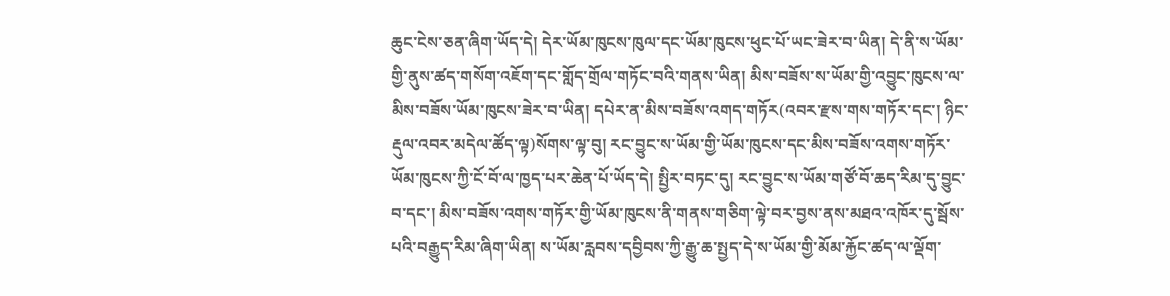ཆུང་ངེས་ཅན་ཞིག་ཡོད་དེ། དེར་ཡོམ་ཁུངས་ཁུལ་དང་ཡོམ་ཁུངས་ཕུང་པོ་ཡང་ཟེར་བ་ཡིན། དེ་ནི་ས་ཡོམ་གྱི་ནུས་ཚད་གསོག་འཇོག་དང་གློད་གྲོལ་གཏོང་བའི་གནས་ཡིན། མིས་བཟོས་ས་ཡོམ་གྱི་འབྱུང་ཁུངས་ལ་མིས་བཟོས་ཡོམ་ཁུངས་ཟེར་བ་ཡིན། དཔེར་ན་མིས་བཟོས་འགད་གཏོར(འབར་རྫས་གས་གཏོར་དང་། ཉིང་རྡུལ་འབར་མདེལ་ཚོད་ལྟ)སོགས་ལྟ་བུ། རང་བྱུང་ས་ཡོམ་གྱི་ཡོམ་ཁུངས་དང་མིས་བཟོས་འགས་གཏོར་ཡོམ་ཁུངས་ཀྱི་ངོ་བོ་ལ་ཁྱད་པར་ཆེན་པོ་ཡོད་དེ། སྤྱིར་བཏང་དུ། རང་བྱུང་ས་ཡོམ་གཙོ་བོ་ཆད་རིམ་དུ་བྱུང་བ་དང་། མིས་བཟོས་འགས་གཏོར་གྱི་ཡོམ་ཁུངས་ནི་གནས་གཅིག་ལྟེ་བར་བྱས་ནས་མཐའ་འཁོར་དུ་སྦོས་པའི་བརྒྱུད་རིམ་ཞིག་ཡིན། ས་ཡོམ་རླབས་དབྱིབས་ཀྱི་རྒྱུ་ཆ་སྤྱད་དེ་ས་ཡོམ་གྱི་མོམ་རྐྱོང་ཚད་ལ་ལྡོག་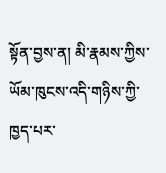སྟོན་བྱས་ན། མི་རྣམས་ཀྱིས་ཡོམ་ཁུངས་འདི་གཉིས་ཀྱི་ཁྱད་པར་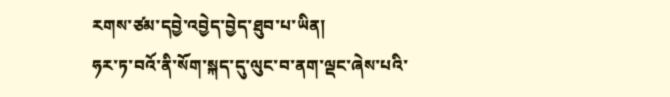རགས་ཙམ་དབྱེ་འབྱེད་བྱེད་ཐུབ་པ་ཡིན།
ཧར་ཏ་བའོ་ནི་སོག་སྐད་དུ་ལུང་བ་ནག་ལྡང་ཞེས་པའི་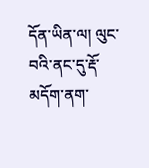དོན་ཡིན་ལ། ལུང་བའི་ནང་དུ་རྡོ་མདོག་ནག་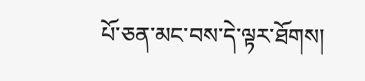པོ་ཅན་མང་བས་དེ་ལྟར་ཐོགས།